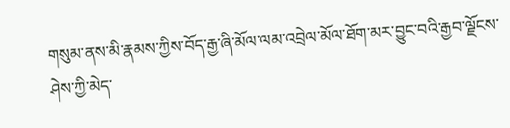གསུམ་ནས་མི་རྣམས་ཀྱིས་བོད་རྒྱ་ཞི་མོལ་ལམ་འབྲེལ་མོལ་ཐོག་མར་བྱུང་བའི་རྒྱབ་ལྗོངས་ཤེས་ཀྱི་མེད་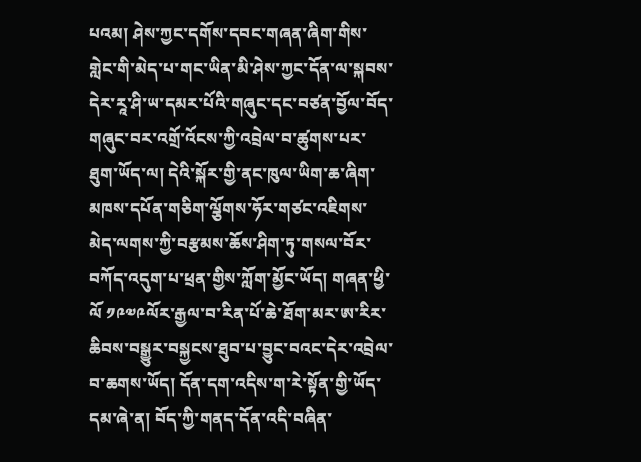པའམ། ཤེས་ཀྱང་དགོས་དབང་གཞན་ཞིག་གིས་གླེང་གི་མེད་པ་གང་ཡིན་མི་ཤེས་ཀྱང་དོན་ལ་སྐབས་དེར་རཱ་ཤི་ཡ་དམར་པོའི་གཞུང་དང་བཙན་བྱོལ་བོད་གཞུང་བར་འགྲོ་འོངས་ཀྱི་འབྲེལ་བ་ཚུགས་པར་ཐུག་ཡོད་ལ། དེའི་སྐོར་གྱི་ནང་ཁུལ་ཡིག་ཆ་ཞིག་མཁས་དཔོན་གཅིག་ལྕོགས་ཧོར་གཙང་འཇིགས་མེད་ལགས་ཀྱི་བརྩམས་ཆོས་ཤིག་ཏུ་གསལ་བོར་བཀོད་འདུག་པ་ཕྲན་གྱིས་ཀློག་མྱོང་ཡོད། གཞན་ཕྱི་ལོ ༡༩༧༩ལོར་རྒྱལ་བ་རིན་པོ་ཆེ་ཐོག་མར་ཨ་རིར་ཆིབས་བསྒྱུར་བསྐྱངས་ཐུབ་པ་བྱུང་བའང་དེར་འབྲེལ་བ་ཆགས་ཡོད། དོན་དག་འདིས་ག་རེ་སྟོན་གྱི་ཡོད་དམ་ཞེ་ན། བོད་ཀྱི་གནད་དོན་འདི་བཞིན་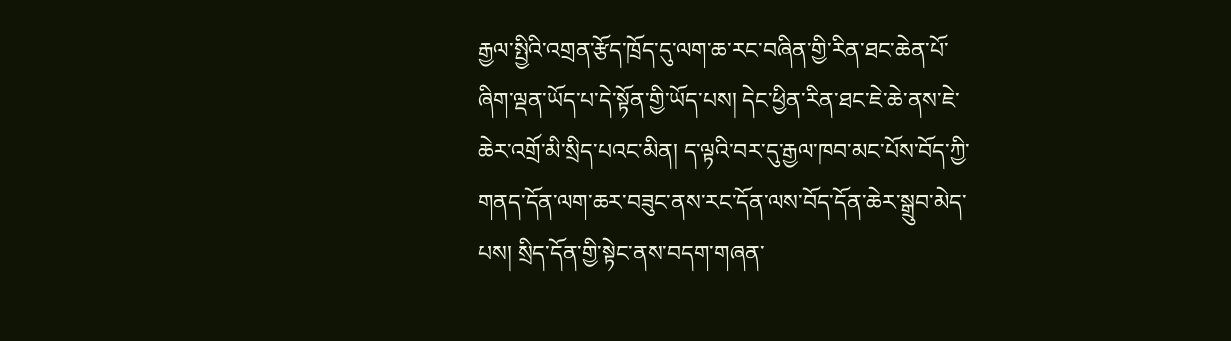རྒྱལ་སྤྱིའི་འགྲན་རྩོད་ཁྲོད་དུ་ལག་ཆ་རང་བཞིན་གྱི་རིན་ཐང་ཆེན་པོ་ཞིག་ལྡན་ཡོད་པ་དེ་སྟོན་གྱི་ཡོད་པས། དེང་ཕྱིན་རིན་ཐང་ཇེ་ཆེ་ནས་ཇེ་ཆེར་འགྲོ་མི་སྲིད་པའང་མིན། ད་ལྟའི་བར་དུ་རྒྱལ་ཁབ་མང་པོས་བོད་ཀྱི་གནད་དོན་ལག་ཆར་བཟུང་ནས་རང་དོན་ལས་བོད་དོན་ཆེར་སྒྲུབ་མེད་པས། སྲིད་དོན་གྱི་སྟེང་ནས་བདག་གཞན་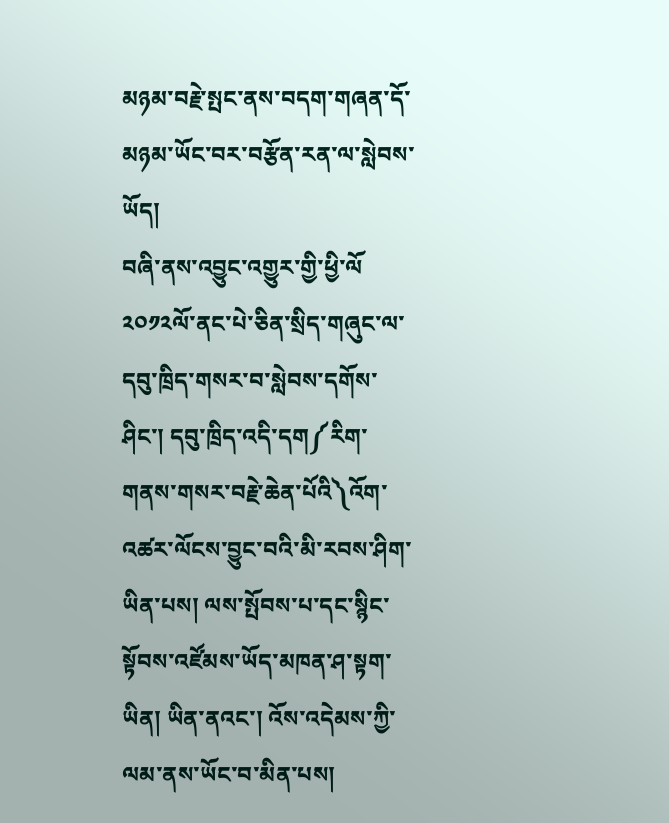མཉམ་བརྗེ་སྤང་ནས་བདག་གཞན་དོ་མཉམ་ཡོང་བར་བརྩོན་རན་ལ་སླེབས་ཡོད།
བཞི་ནས་འབྱུང་འགྱུར་གྱི་ཕྱི་ལོ ༢༠༡༢ལོ་ནང་པེ་ཅིན་སྲིད་གཞུང་ལ་དབུ་ཁྲིད་གསར་བ་སླེབས་དགོས་ཤིང་། དབུ་ཁྲིད་འདི་དག༼རིག་གནས་གསར་བརྗེ་ཆེན་པོའི༽འོག་འཚར་ལོངས་བྱུང་བའི་མི་རབས་ཤིག་ཡིན་པས། ལས་སྤོབས་པ་དང་སྙིང་སྟོབས་འཛོམས་ཡོད་མཁན་ཤ་སྟག་ཡིན། ཡིན་ནའང་། འོས་འདེམས་ཀྱི་ལམ་ནས་ཡོང་བ་མིན་པས།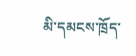མི་དམངས་ཁྲོད་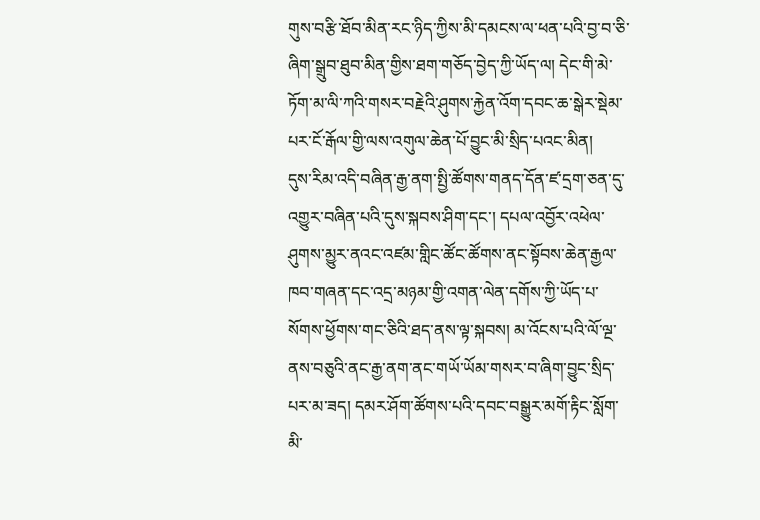གུས་བརྩི་ཐོབ་མིན་རང་ཉིད་ཀྱིས་མི་དམངས་ལ་ཕན་པའི་བྱ་བ་ཅི་ཞིག་སྒྲུབ་ཐུབ་མིན་གྱིས་ཐག་གཅོད་བྱེད་ཀྱི་ཡོད་ལ། དེང་གི་མེ་ཏོག་མ་ལི་ཀའི་གསར་བརྗེའི་ཤུགས་རྐྱེན་འོག་དབང་ཆ་སྒེར་སྡེམ་པར་ངོ་རྒོལ་གྱི་ལས་འགུལ་ཆེན་པོ་བྱུང་མི་སྲིད་པའང་མིན།
དུས་རིམ་འདི་བཞིན་རྒྱ་ནག་སྤྱི་ཚོགས་གནད་དོན་ཛ་དྲག་ཅན་དུ་འགྱུར་བཞིན་པའི་དུས་སྐབས་ཤིག་དང་། དཔལ་འབྱོར་འཕེལ་ཤུགས་མྱུར་ནའང་འཛམ་གླིང་ཚོང་ཚོགས་ནང་སྟོབས་ཆེན་རྒྱལ་ཁབ་གཞན་དང་འདྲ་མཉམ་གྱི་འགན་ལེན་དགོས་ཀྱི་ཡོད་པ་སོགས་ཕྱོགས་གང་ཅིའི་ཐད་ནས་ལྟ་སྐབས། མ་འོངས་པའི་ལོ་ལྔ་ནས་བཅུའི་ནང་རྒྱ་ནག་ནང་གཡོ་ཡོམ་གསར་བ་ཞིག་བྱུང་སྲིད་པར་མ་ཟད། དམར་ཤོག་ཚོགས་པའི་དབང་བསྒྱུར་མགོ་རྟིང་སློག་མི་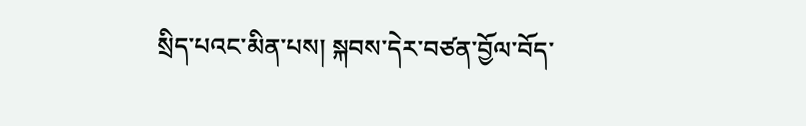སྲིད་པའང་མིན་པས། སྐབས་དེར་བཙན་བྱོལ་བོད་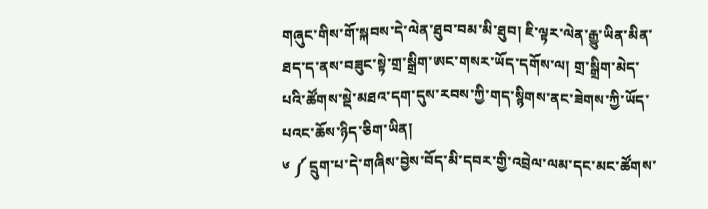གཞུང་གིས་གོ་སྐབས་དེ་ལེན་ཐུབ་བམ་མི་ཐུབ། ཇི་ལྟར་ལེན་རྒྱུ་ཡིན་མིན་ཐད་ད་ནས་བཟུང་སྟེ་གྲ་སྒྲིག་ཨང་གསར་ཡོད་དགོས་ལ། གྲ་སྒྲིག་མེད་པའི་ཚོགས་སྡེ་མཐའ་དག་དུས་རབས་ཀྱི་གད་སྙིགས་ནང་ཟེགས་ཀྱི་ཡོད་པའང་ཆོས་ཉིད་ཅིག་ཡིན།
༦ ༼ དྲུག་པ་དེ་གཞིས་བྱེས་བོད་མི་དབར་གྱི་འབྲེལ་ལམ་དང་མང་ཚོགས་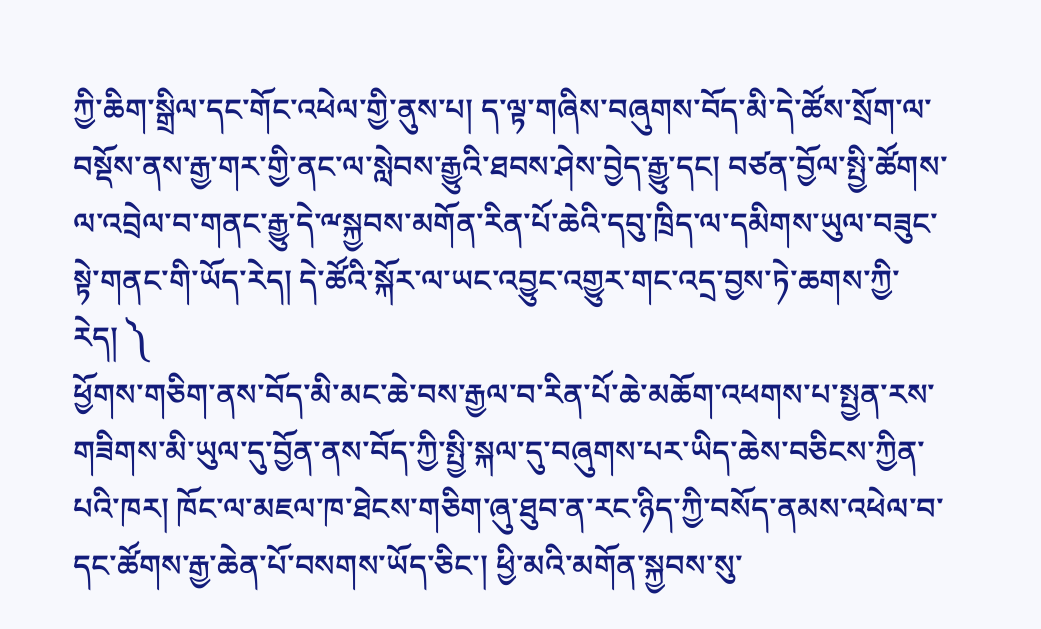ཀྱི་ཆིག་སྒྲིལ་དང་གོང་འཕེལ་གྱི་ནུས་པ། ད་ལྟ་གཞིས་བཞུགས་བོད་མི་དེ་ཚོས་སྲོག་ལ་བསྡོས་ནས་རྒྱ་གར་གྱི་ནང་ལ་སླེབས་རྒྱུའི་ཐབས་ཤེས་བྱེད་རྒྱུ་དང། བཙན་བྱོལ་སྤྱི་ཚོགས་ལ་འབྲེལ་བ་གནང་རྒྱུ་དེ་ྋསྐྱབས་མགོན་རིན་པོ་ཆེའི་དབུ་ཁྲིད་ལ་དམིགས་ཡུལ་བཟུང་སྟེ་གནང་གི་ཡོད་རེད། དེ་ཚོའི་སྐོར་ལ་ཡང་འབྱུང་འགྱུར་གང་འདྲ་བྱས་ཏེ་ཆགས་ཀྱི་རེད། ༽
ཕྱོགས་གཅིག་ནས་བོད་མི་མང་ཆེ་བས་རྒྱལ་བ་རིན་པོ་ཆེ་མཆོག་འཕགས་པ་སྤྱན་རས་གཟིགས་མི་ཡུལ་དུ་བྱོན་ནས་བོད་ཀྱི་སྤྱི་སྐལ་དུ་བཞུགས་པར་ཡིད་ཆེས་བཅིངས་ཀྱིན་པའི་ཁར། ཁོང་ལ་མཇལ་ཁ་ཐེངས་གཅིག་ཞུ་ཐུབ་ན་རང་ཉིད་ཀྱི་བསོད་ནམས་འཕེལ་བ་དང་ཚོགས་རྒྱ་ཆེན་པོ་བསགས་ཡོད་ཅིང་། ཕྱི་མའི་མགོན་སྐྱབས་སུ་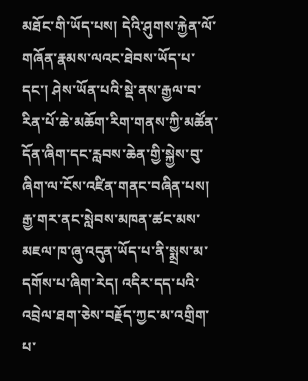མཐོང་གི་ཡོད་པས། དེའི་ཤུགས་རྐྱེན་ལོ་གཞོན་རྣམས་ལའང་ཐེབས་ཡོད་པ་དང་། ཤེས་ཡོན་པའི་སྡེ་ནས་རྒྱལ་བ་རིན་པོ་ཆེ་མཆོག་རིག་གནས་ཀྱི་མཚོན་དོན་ཞིག་དང་རླབས་ཆེན་གྱི་སྐྱེས་བུ་ཞིག་ལ་ངོས་འཛིན་གནང་བཞིན་པས། རྒྱ་གར་ནང་སླེབས་མཁན་ཚང་མས་མཇལ་ཁ་ཞུ་འདུན་ཡོད་པ་ནི་སྨྲས་མ་དགོས་པ་ཞིག་རེད། འདིར་དད་པའི་འབྲེལ་ཐག་ཅེས་བརྗོད་ཀྱང་མ་འགྲིག་པ་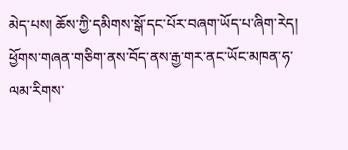མེད་པས། ཆོས་ཀྱི་དམིགས་སྒོ་དང་པོར་བཞག་ཡོད་པ་ཞིག་རེད།
ཕྱོགས་གཞན་གཅིག་ནས་བོད་ནས་རྒྱ་གར་ནང་ཡོང་མཁན་ཧ་ལམ་རིགས་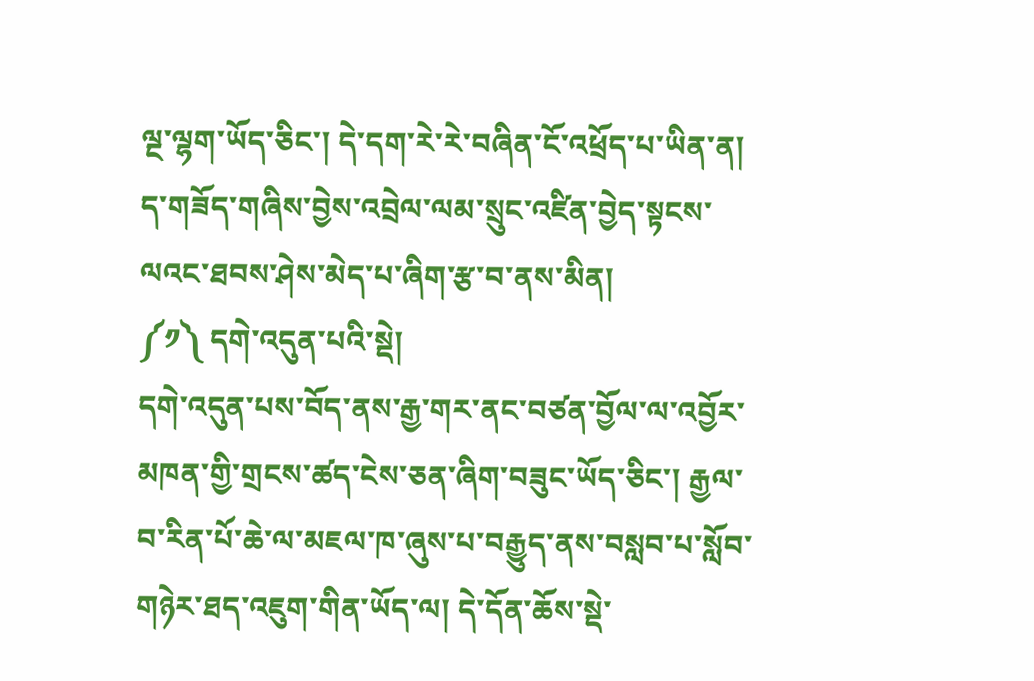ལྔ་ལྷག་ཡོད་ཅིང་། དེ་དག་རེ་རེ་བཞིན་ངོ་འཕྲོད་པ་ཡིན་ན། ད་གཟོད་གཞིས་བྱེས་འབྲེལ་ལམ་སྲུང་འཛིན་བྱེད་སྟངས་ལའང་ཐབས་ཤེས་མེད་པ་ཞིག་རྩ་བ་ནས་མིན།
༼༡༽ དགེ་འདུན་པའི་སྡེ།
དགེ་འདུན་པས་བོད་ནས་རྒྱ་གར་ནང་བཙན་བྱོལ་ལ་འབྱོར་མཁན་གྱི་གྲངས་ཚད་ངེས་ཅན་ཞིག་བཟུང་ཡོད་ཅིང་། རྒྱལ་བ་རིན་པོ་ཆེ་ལ་མཇལ་ཁ་ཞུས་པ་བརྒྱུད་ནས་བསླབ་པ་སློབ་གཉེར་ཐད་འཇུག་གིན་ཡོད་ལ། དེ་དོན་ཆོས་སྡེ་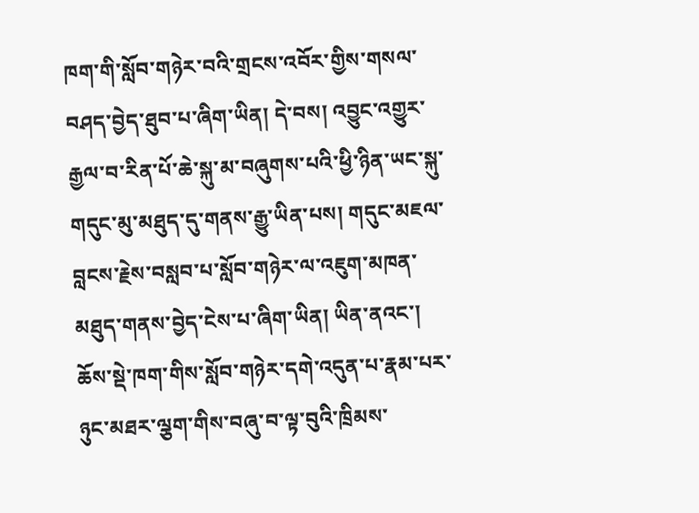ཁག་གི་སློབ་གཉེར་བའི་གྲངས་འབོར་གྱིས་གསལ་བཤད་བྱེད་ཐུབ་པ་ཞིག་ཡིན། དེ་བས། འབྱུང་འགྱུར་རྒྱལ་བ་རིན་པོ་ཆེ་སྐུ་མ་བཞུགས་པའི་ཕྱི་ཉིན་ཡང་སྐུ་གདུང་མུ་མཐུད་དུ་གནས་རྒྱུ་ཡིན་པས། གདུང་མཇལ་བླངས་རྗེས་བསླབ་པ་སློབ་གཉེར་ལ་འཇུག་མཁན་མཐུད་གནས་བྱེད་ངེས་པ་ཞིག་ཡིན། ཡིན་ནའང་། ཆོས་སྡེ་ཁག་གིས་སློབ་གཉེར་དགེ་འདུན་པ་རྣམ་པར་ཉུང་མཐར་ལྕག་གིས་བཞུ་བ་ལྟ་བུའི་ཁྲིམས་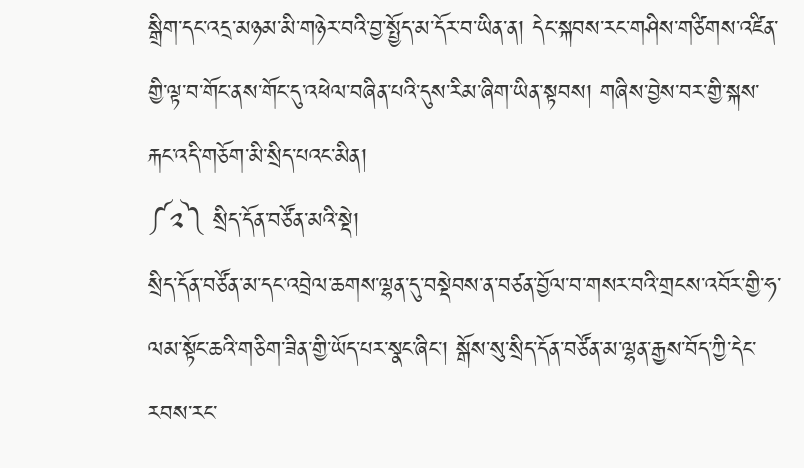སྒྲིག་དང་འདྲ་མཉམ་མི་གཉེར་བའི་བྱ་སྤྱོད་མ་དོར་བ་ཡིན་ན། དེང་སྐབས་རང་གཤིས་གཙིགས་འཛིན་གྱི་ལྟ་བ་གོང་ནས་གོང་དུ་འཕེལ་བཞིན་པའི་དུས་རིམ་ཞིག་ཡིན་སྟབས། གཞིས་བྱེས་བར་གྱི་སྐས་རྐང་འདི་གཅོག་མི་སྲིད་པའང་མིན།
༼༢༽ སྲིད་དོན་བཙོན་མའི་སྡེ།
སྲིད་དོན་བཙོན་མ་དང་འབྲེལ་ཆགས་ལྷན་དུ་བསྡེབས་ན་བཙན་བྱོལ་བ་གསར་བའི་གྲངས་འབོར་གྱི་ཧ་ལམ་སྟོང་ཆའི་གཅིག་ཟིན་གྱི་ཡོད་པར་སྣང་ཞིང་། སྒོས་སུ་སྲིད་དོན་བཙོན་མ་ལྷན་རྒྱས་བོད་ཀྱི་དེང་རབས་རང་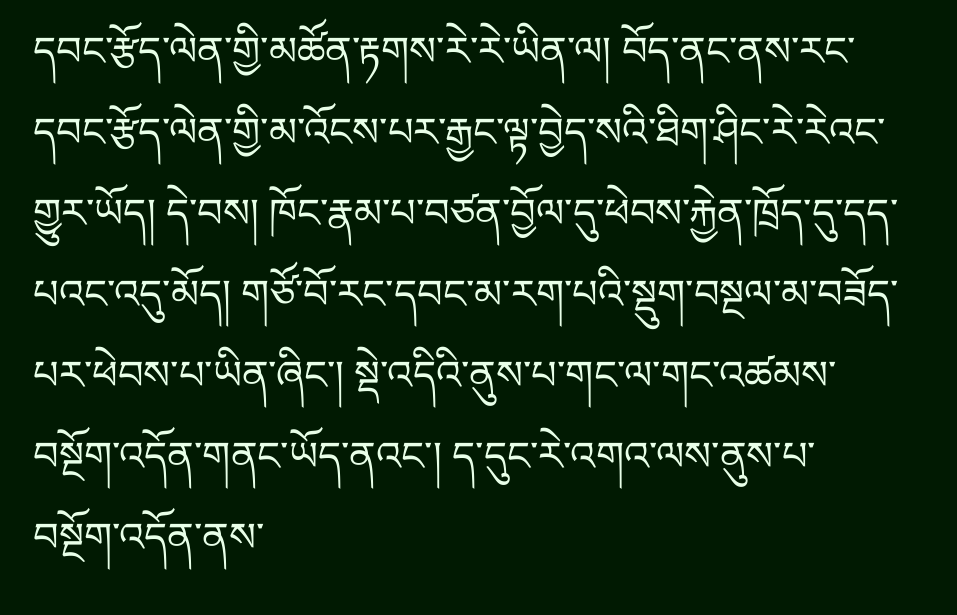དབང་རྩོད་ལེན་གྱི་མཚོན་རྟགས་རེ་རེ་ཡིན་ལ། བོད་ནང་ནས་རང་དབང་རྩོད་ལེན་གྱི་མ་འོངས་པར་རྒྱང་ལྟ་བྱེད་སའི་ཐིག་ཤིང་རེ་རེའང་གྱུར་ཡོད། དེ་བས། ཁོང་རྣམ་པ་བཙན་བྱོལ་དུ་ཕེབས་རྐྱེན་ཁྲོད་དུ་དད་པའང་འདུ་མོད། གཙོ་བོ་རང་དབང་མ་རག་པའི་སྡུག་བསྔལ་མ་བཟོད་པར་ཕེབས་པ་ཡིན་ཞིང་། སྡེ་འདིའི་ནུས་པ་གང་ལ་གང་འཚམས་བསྔོག་འདོན་གནང་ཡོད་ནའང་། ད་དུང་རེ་འགའ་ལས་ནུས་པ་བསྔོག་འདོན་ནས་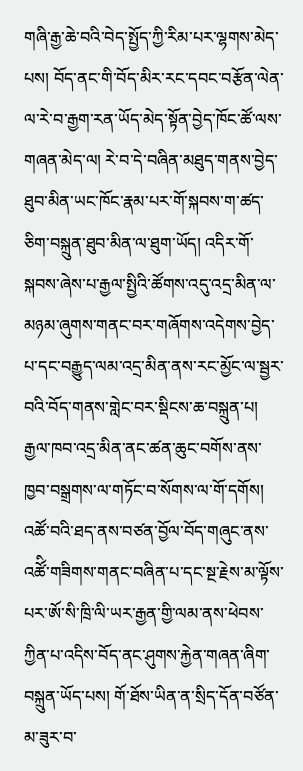གཞི་རྒྱ་ཆེ་བའི་བེད་སྤྱོད་ཀྱི་རིམ་པར་ལྷགས་མེད་པས། བོད་ནང་གི་བོད་མིར་རང་དབང་བརྩོན་ལེན་ལ་རེ་བ་རྒྱག་རན་ཡོད་མེད་སྟོན་བྱེད་ཁོང་ཚོ་ལས་གཞན་མེད་ལ། རེ་བ་དེ་བཞིན་མཐུད་གནས་བྱེད་ཐུབ་མིན་ཡང་ཁོང་རྣམ་པར་གོ་སྐབས་ག་ཚད་ཅིག་བསྐྲུན་ཐུབ་མིན་ལ་ཐུག་ཡོད། འདིར་གོ་སྐབས་ཞེས་པ་རྒྱལ་སྤྱིའི་ཚོགས་འདུ་འདྲ་མིན་ལ་མཉམ་ཞུགས་གནང་བར་གཞོགས་འདེགས་བྱེད་པ་དང་བརྒྱུད་ལམ་འདྲ་མིན་ནས་རང་མྱོང་ལ་སྦྱར་བའི་བོད་གནས་གླེང་བར་སྡིངས་ཆ་བསྐྲུན་པ། རྒྱལ་ཁབ་འདྲ་མིན་ནང་ཚན་ཆུང་བགོས་ནས་ཁྱབ་བསྒྲགས་ལ་གཏོང་བ་སོགས་ལ་གོ་དགོས།
འཚོ་བའི་ཐད་ནས་བཙན་བྱོལ་བོད་གཞུང་ནས་འཚོི་གཟིགས་གནང་བཞིན་པ་དང་སྔ་རྗེས་མ་ལྟོས་པར་ཨོ་སི་ཁྲི་ལི་ཡར་རྒྱན་གྱི་ལམ་ནས་ཕེབས་ཀྱིན་པ་འདིས་བོད་ནང་ཤུགས་རྐྱེན་གཞན་ཞིག་བསྐྲུན་ཡོད་པས། གོ་ཐོས་ཡིན་ན་སྲིད་དོན་བཙོན་མ་ཟུར་བ་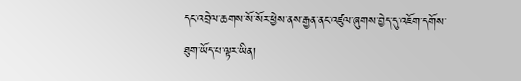དང་འབྲེལ་ཆགས་སོ་སོར་ཕྱེས་ནས་རྒྱན་ནང་འཛུལ་ཞུགས་བྱེད་དུ་འཇོག་དགོས་ཐུག་ཡོད་པ་ལྟར་ཡིན།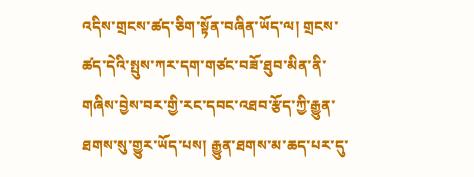འདིས་གྲངས་ཚད་ཅིག་སྟོན་བཞིན་ཡོད་ལ། གྲངས་ཚད་དེའི་སྤུས་ཀར་དག་གཙང་བཟོ་ཐུབ་མིན་ནི་གཞིས་བྱེས་བར་གྱི་རང་དབང་འཐབ་རྩོད་ཀྱི་རྒྱུན་ཐགས་སུ་གྱུར་ཡོད་པས། རྒྱུན་ཐགས་མ་ཆད་པར་དུ་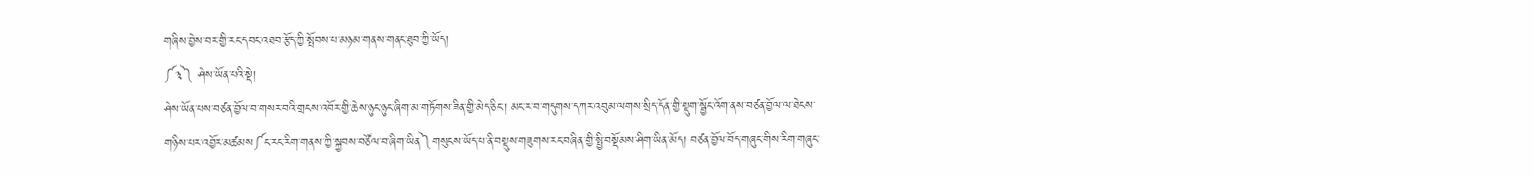གཞིས་བྱེས་བར་གྱི་རང་དབང་འཐབ་རྩོད་ཀྱི་སྤོབས་པ་མཉམ་གནས་གནང་ཐུབ་ཀྱི་ཡོད།
༼༣༽ ཤེས་ཡོན་པའི་སྡེ།
ཤེས་ཡོན་པས་བཙན་བྱོལ་བ་གསར་བའི་གྲངས་འབོར་གྱི་ཆེས་ཉུང་ཉུང་ཞིག་མ་གཏོགས་ཟིན་གྱི་མེད་ཅིང་། མང་ར་བ་གདུགས་དཀར་འབུམ་ལགས་སྲིད་དོན་གྱི་སྡུག་སྦྱོང་འོག་ནས་བཙན་བྱོལ་ལ་ཐེངས་གཉིས་པར་འབྱོར་མཚམས༼ང་རང་རིག་གནས་ཀྱི་སྐྱབས་བཙོལ་བ་ཞིག་ཡིན༽གསུངས་ཡོད་པ་ནི་བསྡུས་གཟུགས་རང་བཞིན་གྱི་སྤྱི་བསྡོམས་ཤིག་ཡིན་མོད། བཙན་བྱོལ་བོད་གཞུང་གིས་རིག་གཞུང་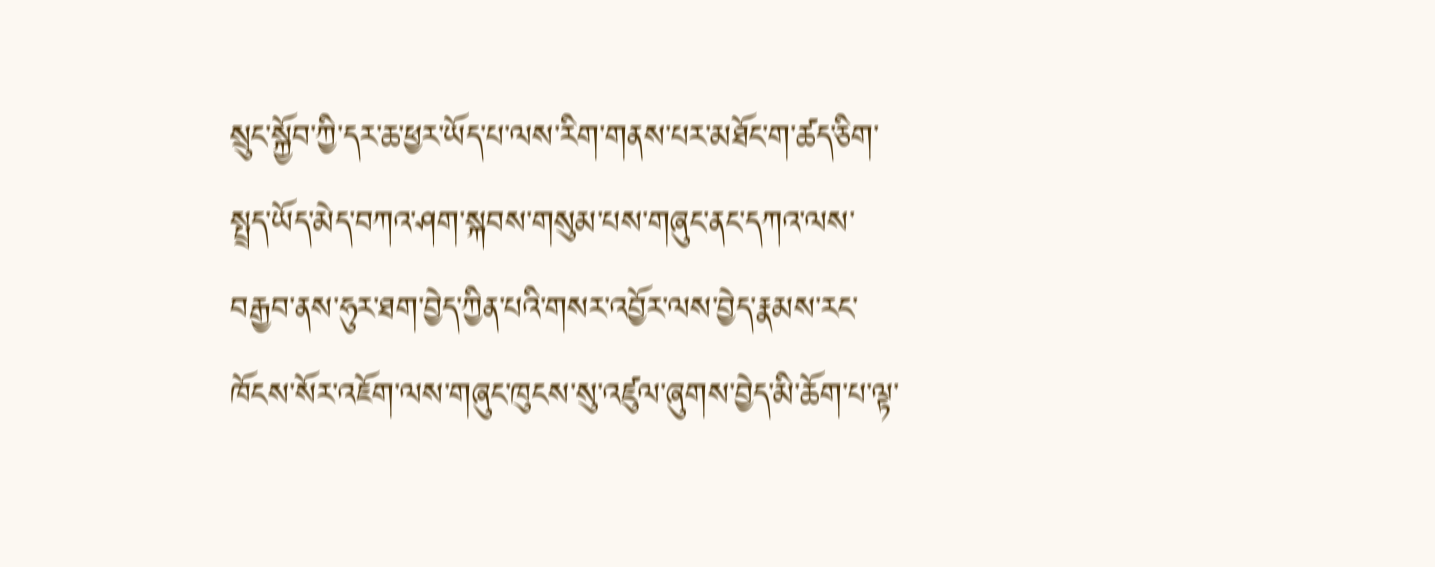སྲུང་སྐྱོབ་ཀྱི་དར་ཆ་ཕྱར་ཡོད་པ་ལས་རིག་གནས་པར་མཐོང་ག་ཚད་ཅིག་སྤྲད་ཡོད་མེད་བཀའ་ཤག་སྐབས་གསུམ་པས་གཞུང་ནང་དཀའ་ལས་བརྒྱབ་ནས་ཧུར་ཐག་བྱེད་ཀྱིན་པའི་གསར་འབྱོར་ལས་བྱེད་རྣམས་རང་ཁོངས་སོར་འཇོག་ལས་གཞུང་ཁུངས་སུ་འཛུལ་ཞུགས་བྱེད་མི་ཆོག་པ་ལྟ་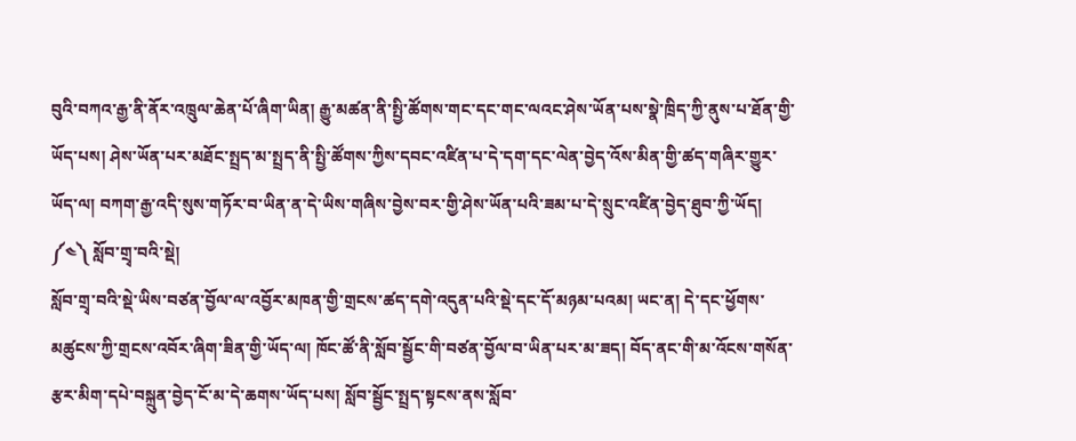བུའི་བཀའ་རྒྱ་ནི་ནོར་འཁྲུལ་ཆེན་པོ་ཞིག་ཡིན། རྒྱུ་མཚན་ནི་སྤྱི་ཚོགས་གང་དང་གང་ལའང་ཤེས་ཡོན་པས་སྣེ་ཁྲིད་ཀྱི་ནུས་པ་ཐོན་གྱི་ཡོད་པས། ཤེས་ཡོན་པར་མཐོང་སྤྲད་མ་སྤྲད་ནི་སྤྱི་ཚོགས་ཀྱིས་དབང་འཛིན་པ་དེ་དག་དང་ལེན་བྱེད་འོས་མིན་གྱི་ཚད་གཞིར་གྱུར་ཡོད་ལ། བཀག་རྒྱ་འདི་སུས་གཏོར་བ་ཡིན་ན་དེ་ཡིས་གཞིས་བྱེས་བར་གྱི་ཤེས་ཡོན་པའི་ཟམ་པ་དེ་སྲུང་འཛིན་བྱེད་ཐུབ་ཀྱི་ཡོད།
༼༤༽ སློབ་གྲྭ་བའི་སྡེ།
སློབ་གྲྭ་བའི་སྡེ་ཡིས་བཙན་བྱོལ་ལ་འབྱོར་མཁན་གྱི་གྲངས་ཚད་དགེ་འདུན་པའི་སྡེ་དང་དོ་མཉམ་པའམ། ཡང་ན། དེ་དང་ཕྱོགས་མཚུངས་ཀྱི་གྲངས་འབོར་ཞིག་ཟིན་གྱི་ཡོད་ལ། ཁོང་ཚོ་ནི་སློབ་སྦྱོང་གི་བཙན་བྱོལ་བ་ཡིན་པར་མ་ཟད། བོད་ནང་གི་མ་འོངས་གསོན་རྩར་མིག་དཔེ་བསྐྲུན་བྱེད་ངོ་མ་དེ་ཆགས་ཡོད་པས། སློབ་སྦྱོང་སྤྲད་སྟངས་ནས་སློབ་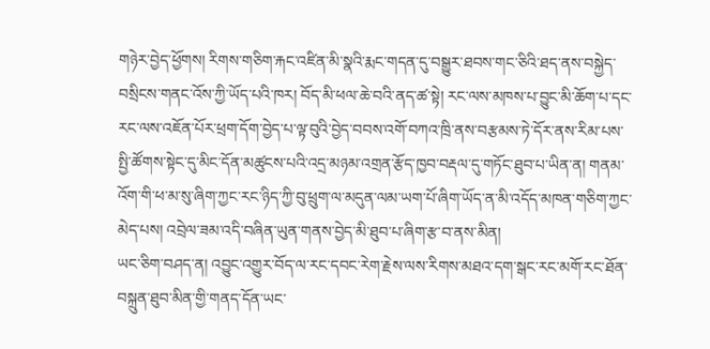གཉེར་བྱེད་ཕྱོགས། རིགས་གཅིག་རྐང་འཛིན་མི་སྣའི་རྨང་གདན་དུ་བསྒྱུར་ཐབས་གང་ཅིའི་ཐད་ནས་བསྐྱེད་བསྲིངས་གནང་འོས་ཀྱི་ཡོད་པའི་ཁར། བོད་མི་ཕལ་ཆེ་བའི་ནད་ཚ་སྟེ། རང་ལས་མཁས་པ་བྱུང་མི་ཆོག་པ་དང་རང་ལས་འཇོན་པོར་ཕྲག་དོག་བྱེད་པ་ལྟ་བུའི་བྱེད་བབས་འགོ་བཀའ་ཁྲི་ནས་བརྩམས་ཏེ་དོར་ནས་རིམ་པས་སྤྱི་ཚོགས་སྟེང་དུ་མིང་དོན་མཚུངས་པའི་འདྲ་མཉམ་འགྲན་རྩོད་ཁྱབ་བརྡལ་དུ་གཏོང་ཐུབ་པ་ཡིན་ན། གནམ་འོག་གི་ཕ་མ་སུ་ཞིག་ཀྱང་རང་ཉིད་ཀྱི་བུ་ཕྲུག་ལ་མདུན་ལམ་ཡག་པོ་ཞིག་ཡོད་ན་མི་འདོད་མཁན་གཅིག་ཀྱང་མེད་པས། འབྲེལ་ཟམ་འདི་བཞིན་ཡུན་གནས་བྱེད་མི་ཐུབ་པ་ཞིག་རྩ་བ་ནས་མིན།
ཡང་ཅིག་བཤད་ན། འབྱུང་འགྱུར་བོད་ལ་རང་དབང་རེག་རྗེས་ལས་རིགས་མཐའ་དག་སྒང་རང་མགོ་རང་ཐོན་བསྐྲུན་ཐུབ་མིན་གྱི་གནད་དོན་ཡང་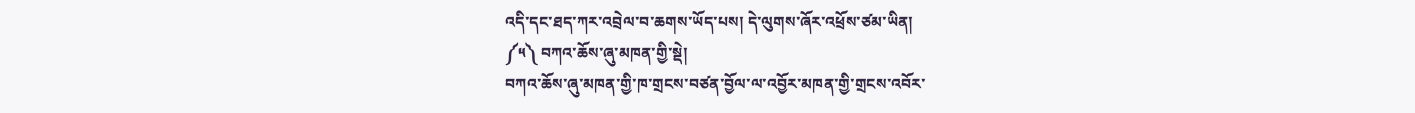འདི་དང་ཐད་ཀར་འབྲེལ་བ་ཆགས་ཡོད་པས། དེ་ལུགས་ཞོར་འཕྲོས་ཙམ་ཡིན།
༼༥༽ བཀའ་ཆོས་ཞུ་མཁན་གྱི་སྡེ།
བཀའ་ཆོས་ཞུ་མཁན་གྱི་ཁ་གྲངས་བཙན་བྱོལ་ལ་འབྱོར་མཁན་གྱི་གྲངས་འབོར་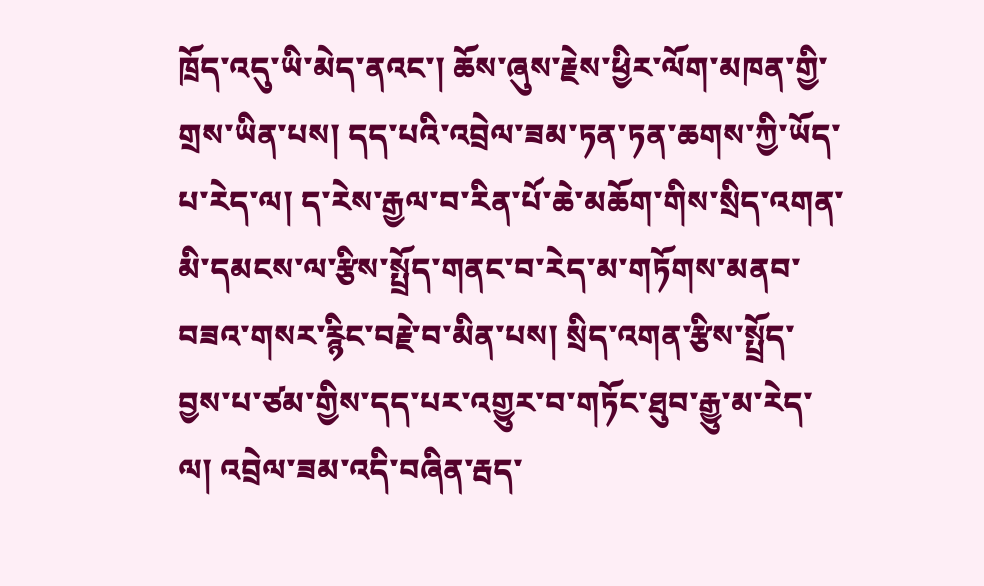ཁྲོད་འདུ་ཡི་མེད་ནའང་། ཆོས་ཞུས་རྗེས་ཕྱིར་ལོག་མཁན་གྱི་གྲས་ཡིན་པས། དད་པའི་འབྲེལ་ཟམ་ཏན་ཏན་ཆགས་ཀྱི་ཡོད་པ་རེད་ལ། ད་རེས་རྒྱལ་བ་རིན་པོ་ཆེ་མཆོག་གིས་སྲིད་འགན་མི་དམངས་ལ་རྩིས་སྤྲོད་གནང་བ་རེད་མ་གཏོགས་མནབ་བཟའ་གསར་རྙིང་བརྗེ་བ་མིན་པས། སྲིད་འགན་རྩིས་སྤྲོད་བྱས་པ་ཙམ་གྱིས་དད་པར་འགྱུར་བ་གཏོང་ཐུབ་རྒྱུ་མ་རེད་ལ། འབྲེལ་ཟམ་འདི་བཞིན་རྦད་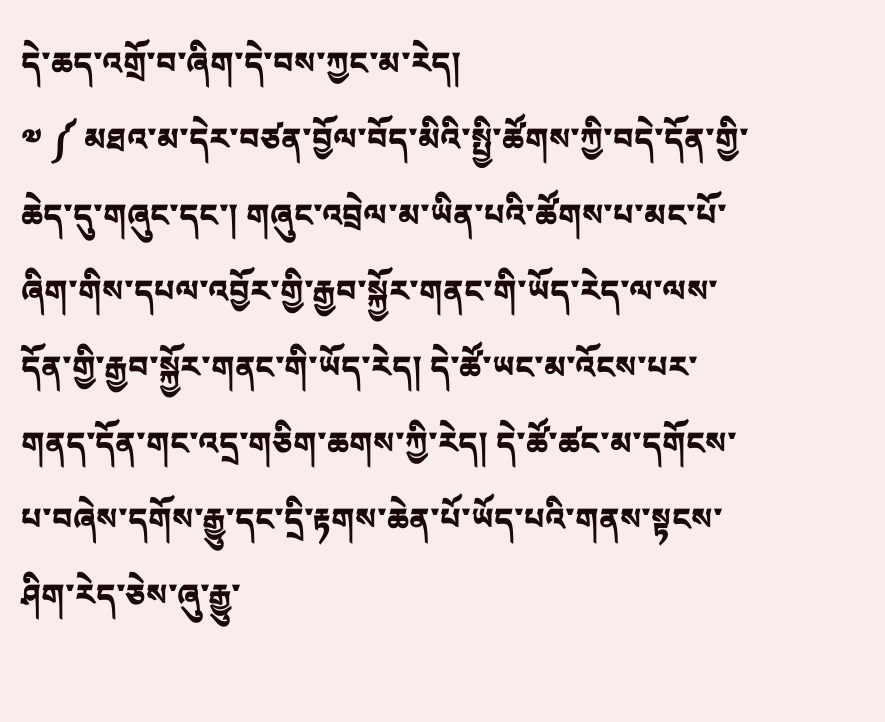དེ་ཆད་འགྲོ་བ་ཞིག་དེ་བས་ཀྱང་མ་རེད།
༧ ༼ མཐའ་མ་དེར་བཙན་བྱོལ་བོད་མིའི་སྤྱི་ཚོགས་ཀྱི་བདེ་དོན་གྱི་ཆེད་དུ་གཞུང་དང་། གཞུང་འབྲེལ་མ་ཡིན་པའི་ཚོགས་པ་མང་པོ་ཞིག་གིས་དཔལ་འབྱོར་གྱི་རྒྱབ་སྐྱོར་གནང་གི་ཡོད་རེད་ལ་ལས་དོན་གྱི་རྒྱབ་སྐྱོར་གནང་གི་ཡོད་རེད། དེ་ཚོ་ཡང་མ་འོངས་པར་གནད་དོན་གང་འདྲ་གཅིག་ཆགས་ཀྱི་རེད། དེ་ཚོ་ཚང་མ་དགོངས་པ་བཞེས་དགོས་རྒྱུ་དང་དྲི་རྟགས་ཆེན་པོ་ཡོད་པའི་གནས་སྟངས་ཤིག་རེད་ཅེས་ཞུ་རྒྱུ་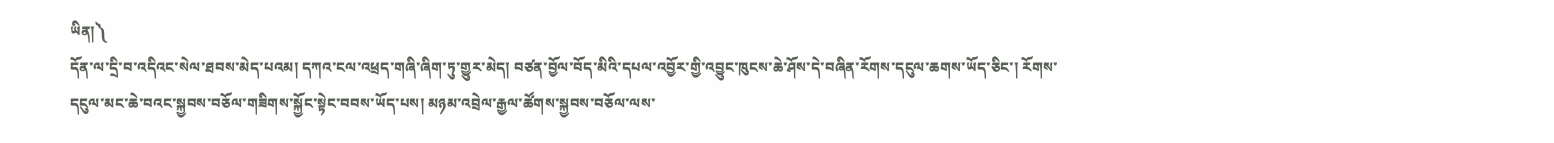ཡིན།༽
དོན་ལ་དྲི་བ་འདིའང་སེལ་ཐབས་མེད་པའམ། དཀའ་ངལ་འཕྲད་གཞི་ཞིག་ཏུ་གྱུར་མེད། བཙན་བྱོལ་བོད་མིའི་དཔལ་འབྱོར་གྱི་འབྱུང་ཁུངས་ཆེ་ཤོས་དེ་བཞིན་རོགས་དངུལ་ཆགས་ཡོད་ཅིང་། རོགས་དངུལ་མང་ཆེ་བའང་སྐྱབས་བཅོལ་གཟིགས་སྐྱོང་སྟེང་བབས་ཡོད་པས། མཉམ་འབྲེལ་རྒྱལ་ཚོགས་སྐྱབས་བཅོལ་ལས་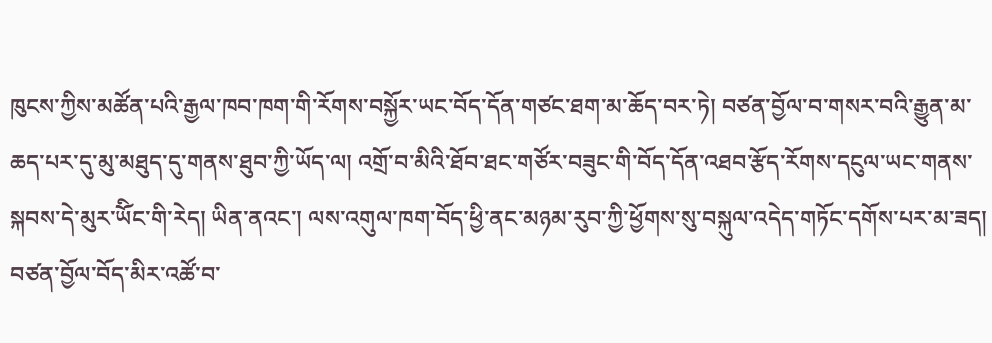ཁུངས་ཀྱིས་མཚོན་པའི་རྒྱལ་ཁབ་ཁག་གི་རོགས་བསྐྱོར་ཡང་བོད་དོན་གཙང་ཐག་མ་ཆོད་བར་ཏེ། བཙན་བྱོལ་བ་གསར་བའི་རྒྱུན་མ་ཆད་པར་དུ་མུ་མཐུད་དུ་གནས་ཐུབ་ཀྱི་ཡོད་ལ། འགྲོ་བ་མིའི་ཐོབ་ཐང་གཙོར་བཟུང་གི་བོད་དོན་འཐབ་རྩོད་རོགས་དངུལ་ཡང་གནས་སྐབས་དེ་མུར་ཡོིང་གི་རེད། ཡིན་ནའང་། ལས་འགུལ་ཁག་བོད་ཕྱི་ནང་མཉམ་རུབ་ཀྱི་ཕྱོགས་སུ་བསྐུལ་འདེད་གཏོང་དགོས་པར་མ་ཟད། བཙན་བྱོལ་བོད་མིར་འཚོ་བ་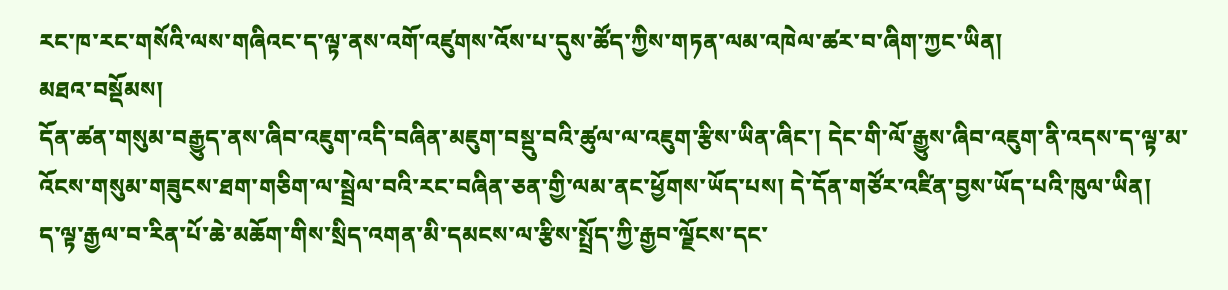རང་ཁ་རང་གསོའི་ལས་གཞིའང་ད་ལྟ་ནས་འགོ་འཛུགས་འོས་པ་དུས་ཚོད་ཀྱིས་གཏན་ལམ་འཁེལ་ཚར་བ་ཞིག་ཀྱང་ཡིན།
མཐའ་བསྡོམས།
དོན་ཚན་གསུམ་བརྒྱུད་ནས་ཞིབ་འཇུག་འདི་བཞིན་མཇུག་བསྡུ་བའི་ཚུལ་ལ་འཇུག་རྩིས་ཡིན་ཞིང་། དེང་གི་ལོ་རྒྱུས་ཞིབ་འཇུག་ནི་འདས་ད་ལྟ་མ་འོངས་གསུམ་གཟུངས་ཐག་གཅིག་ལ་སྦྲེལ་བའི་རང་བཞིན་ཅན་གྱི་ལམ་ནང་ཕྱོགས་ཡོད་པས། དེ་དོན་གཙོར་འཛིན་བྱས་ཡོད་པའི་ཁུལ་ཡིན།
ད་ལྟ་རྒྱལ་བ་རིན་པོ་ཆེ་མཆོག་གིས་སྲིད་འགན་མི་དམངས་ལ་རྩིས་སྤྲོད་ཀྱི་རྒྱབ་ལྗོངས་དང་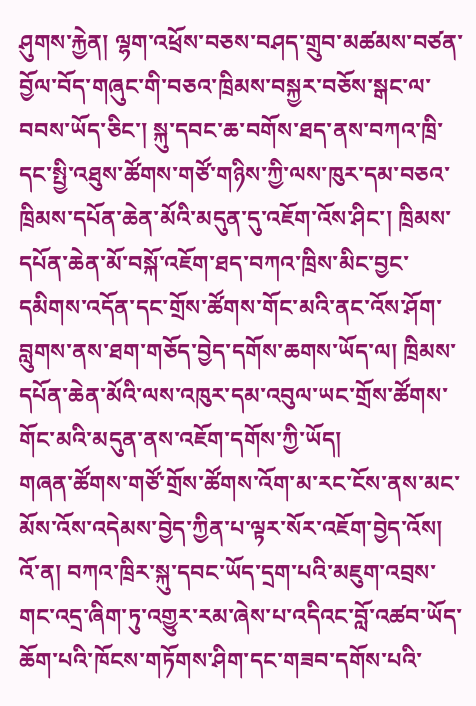ཤུགས་རྐྱེན། ལྷག་འཕྲོས་བཅས་བཤད་གྲུབ་མཚམས་བཙན་བྱོལ་བོད་གཞུང་གི་བཅའ་ཁྲིམས་བསྐྱར་བཅོས་སྒང་ལ་བབས་ཡོད་ཅིང་། སྐུ་དབང་ཆ་བགོས་ཐད་ནས་བཀའ་ཁྲི་དང་སྤྱི་འཐུས་ཚོགས་གཙོ་གཉིས་ཀྱི་ལས་ཁུར་དམ་བཅའ་ཁྲིམས་དཔོན་ཆེན་མོའི་མདུན་དུ་འཇོག་འོས་ཤིང་། ཁྲིམས་དཔོན་ཆེན་མོ་བསྐོ་འཇོག་ཐད་བཀའ་ཁྲིས་མིང་བྱང་དམིགས་འདོན་དང་གྲོས་ཚོགས་གོང་མའི་ནང་འོས་ཤོག་བླུགས་ནས་ཐག་གཅོད་བྱེད་དགོས་ཆགས་ཡོད་ལ། ཁྲིམས་དཔོན་ཆེན་མོའི་ལས་འཁུར་དམ་འབུལ་ཡང་གྲོས་ཚོགས་གོང་མའི་མདུན་ནས་འཇོག་དགོས་ཀྱི་ཡོད།
གཞན་ཚོགས་གཙོ་གྲོས་ཚོགས་འོག་མ་རང་ངོས་ནས་མང་མོས་འོས་འདེམས་བྱེད་ཀྱིན་པ་ལྟར་སོར་འཇོག་བྱེད་འོས།
འོ་ན། བཀའ་ཁྲིར་སྐུ་དབང་ཡོད་དྲག་པའི་མཇུག་འབྲས་གང་འདྲ་ཞིག་ཏུ་འགྱུར་རམ་ཞེས་པ་འདིའང་བློ་འཚབ་ཡོད་ཆོག་པའི་ཁོངས་གཏོགས་ཤིག་དང་གཟབ་དགོས་པའི་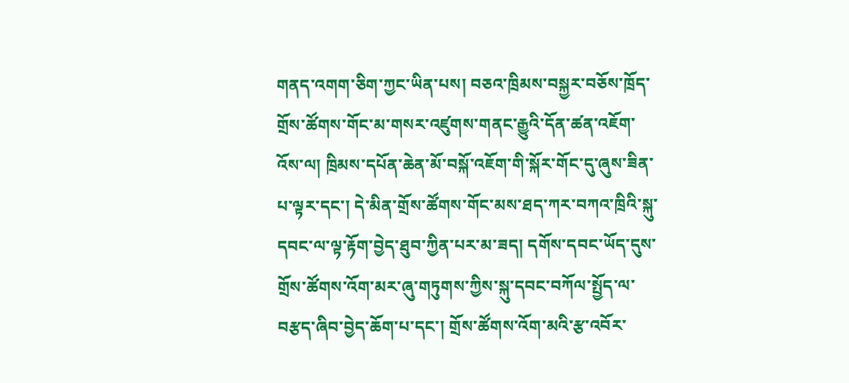གནད་འགག་ཅིག་ཀྱང་ཡིན་པས། བཅའ་ཁྲིམས་བསྐྱར་བཅོས་ཁྲོད་གྲོས་ཚོགས་གོང་མ་གསར་འཛུགས་གནང་རྒྱུའི་དོན་ཚན་འཇོག་འོས་ལ། ཁྲིམས་དཔོན་ཆེན་མོ་བསྐོ་འཇོག་གི་སྐོར་གོང་དུ་ཞུས་ཟིན་པ་ལྟར་དང་། དེ་མིན་གྲོས་ཚོགས་གོང་མས་ཐད་ཀར་བཀའ་ཁྲིའི་སྐུ་དབང་ལ་ལྟ་རྟོག་བྱེད་ཐུབ་ཀྱིན་པར་མ་ཟད། དགོས་དབང་ཡོད་དུས་གྲོས་ཚོགས་འོག་མར་ཞུ་གཏུགས་ཀྱིས་སྐུ་དབང་བཀོལ་སྤྱོད་ལ་བརྩད་ཞིབ་བྱེད་ཆོག་པ་དང་། གྲོས་ཚོགས་འོག་མའི་རྩ་འབོར་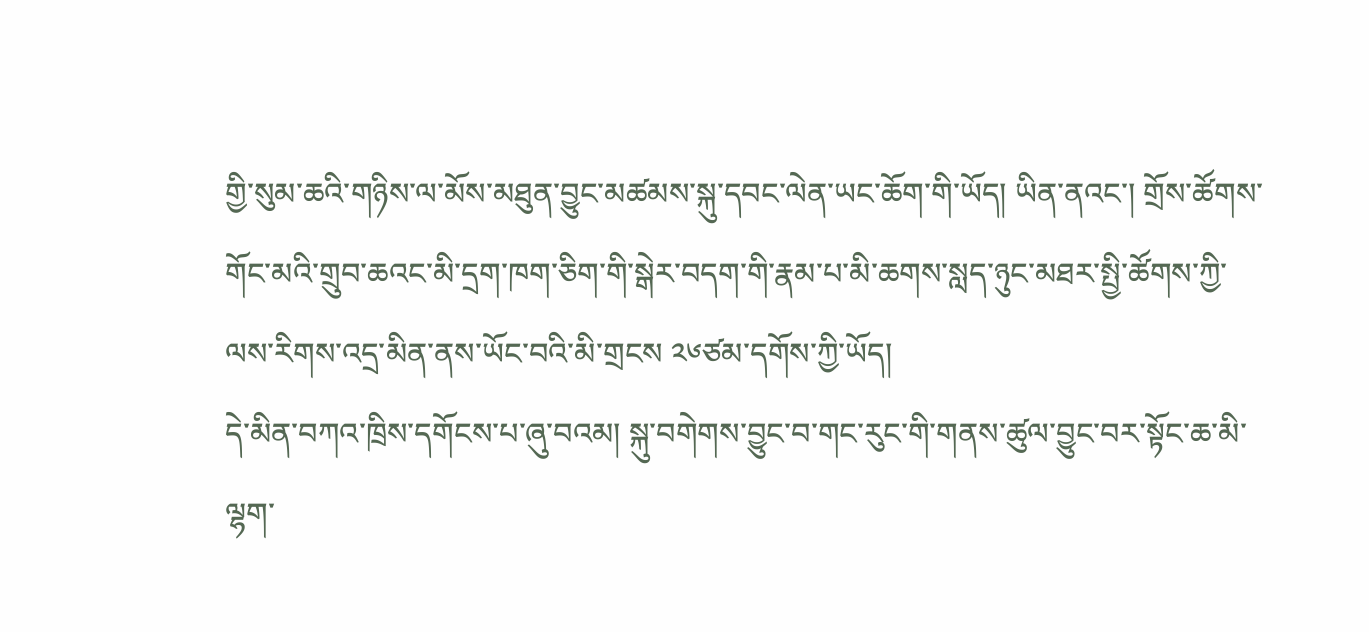གྱི་སུམ་ཆའི་གཉིས་ལ་མོས་མཐུན་བྱུང་མཚམས་སྐུ་དབང་ལེན་ཡང་ཆོག་གི་ཡོད། ཡིན་ནའང་། གྲོས་ཚོགས་གོང་མའི་གྲུབ་ཆའང་མི་དྲག་ཁག་ཅིག་གི་སྒེར་བདག་གི་རྣམ་པ་མི་ཆགས་སླད་ཉུང་མཐར་སྤྱི་ཚོགས་ཀྱི་ལས་རིགས་འདྲ་མིན་ནས་ཡོང་བའི་མི་གྲངས ༢༦ཙམ་དགོས་ཀྱི་ཡོད།
དེ་མིན་བཀའ་ཁྲིས་དགོངས་པ་ཞུ་བའམ། སྐུ་བགེགས་བྱུང་བ་གང་རུང་གི་གནས་ཚུལ་བྱུང་བར་སྟོང་ཆ་མི་ལྷག་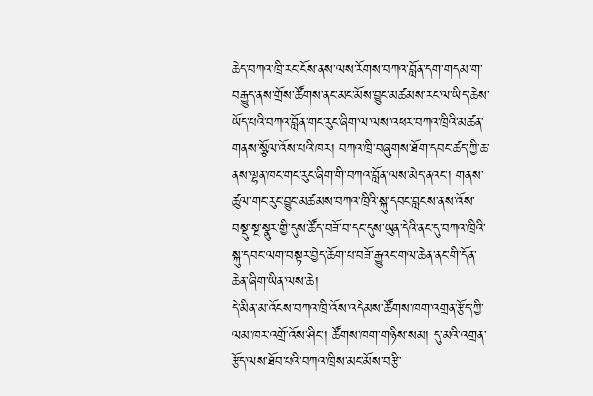ཆེད་བཀའ་ཁྲི་རང་ངོས་ནས་ལས་རོགས་བཀའ་བློན་དག་གདམ་ག་བརྒྱུད་ནས་གྲོས་ཚོགས་ནང་མང་མོས་བྱུང་མཚམས་རང་ལ་ཡིད་ཆེས་ཡོད་པའི་བཀའ་བློན་གང་རུང་ཞིག་ལ་ལས་འཕར་བཀའ་ཁྲིའི་མཚན་གནས་སྩོལ་འོས་པའི་ཁར། བཀའ་ཁྲི་བཞུགས་ཐོག་དབང་ཚད་ཀྱི་ཆ་ནས་ལྷན་ཁང་གང་རུང་ཞིག་གི་བཀའ་བློན་ལས་མེད་ནའང་། གནས་ཚུལ་གང་རུང་བྱུང་མཚམས་བཀའ་ཁྲིའི་སྐུ་དབང་བླངས་ནས་འོས་བསྡུ་སྔ་སྣུར་གྱི་དུས་ཚོད་བཟོ་བ་དང་དུས་ཡུན་དེའི་ནང་དུ་བཀའ་ཁྲིའི་སྐུ་དབང་ལག་བསྟར་བྱེད་ཆོག་པ་བཟོ་རྒྱུའང་གལ་ཆེན་ནང་གི་དོན་ཆེན་ཞིག་ཡིན་ལས་ཆེ།
དེ་མིན་མ་འོངས་བཀའ་ཁྲི་འོས་འདེམས་ཚོགས་ཁག་འགྲན་རྩོད་ཀྱི་ལམ་ཁར་འགྲོ་འོས་ཤིང་། ཚོགས་ཁག་གཉིས་སམ། དུ་མའི་འགྲན་རྩོད་ལས་ཐོབ་པའི་བཀའ་ཁྲིས་མང་མོས་བརྩི་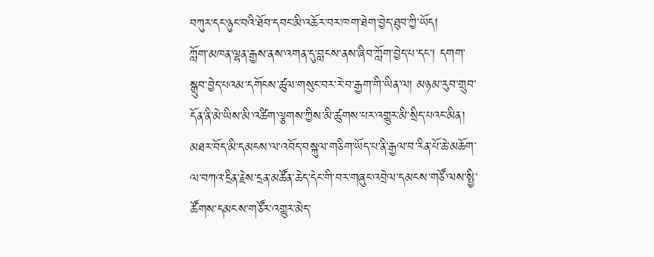བཀུར་དང་ཉུང་བའི་ཐོབ་དབང་མི་འཆོར་བར་ཁག་ཐེག་བྱེད་ཐུབ་ཀྱི་ཡོད།
ཀློག་མཁན་ལྷན་རྒྱས་ནས་འགན་དུ་བླངས་ནས་ཞིབ་ཀློག་བྱེད་པ་དང་། དགག་སྒྲུབ་བྱེད་པའམ་དགོངས་ཚུལ་གསུང་བར་རེ་བ་རྒྱག་གི་ཡིན་ལ། མཉམ་རུབ་གྲུབ་དོན་ནི་མེ་ཡིས་མི་འཚིག་ལྕགས་ཀྱིས་མི་ཚུགས་པར་འགྱུར་མི་སྲིད་པའང་མིན།
མཐར་བོད་མི་དམངས་ལ་འབོད་བསྐུལ་གཅིག་ཡོད་པ་ནི་རྒྱལ་བ་རིན་པོ་ཆེ་མཆོག་ལ་བཀའ་དྲིན་རྗེས་དྲན་མཚོན་ཆེད་དེང་གི་བར་གཞུང་འབྲེལ་དམངས་གཙོ་ལས་སྤྱི་ཚོགས་དམངས་གཙོར་འགྱུར་མེད་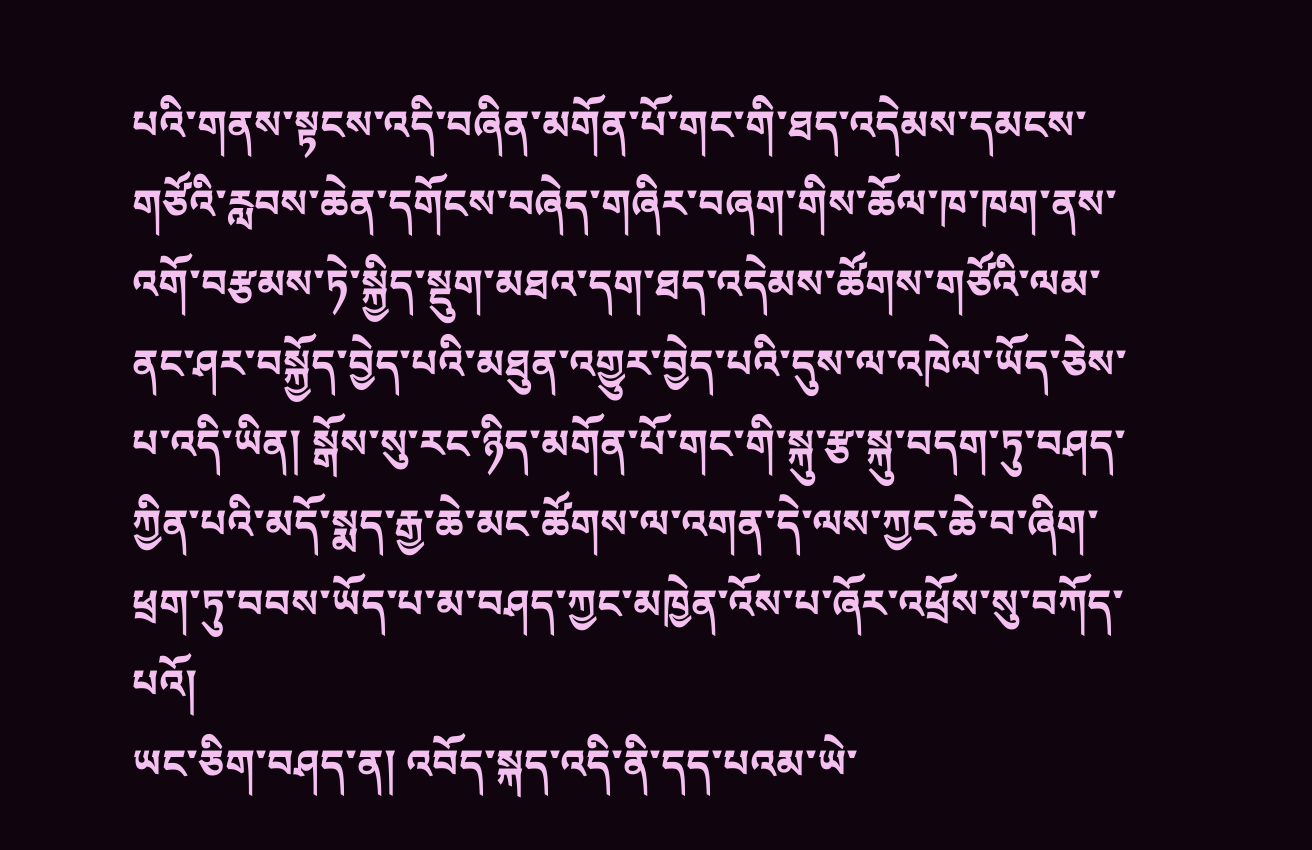པའི་གནས་སྟངས་འདི་བཞིན་མགོན་པོ་གང་གི་ཐད་འདེམས་དམངས་གཙོའི་རླབས་ཆེན་དགོངས་བཞེད་གཞིར་བཞག་གིས་ཆོལ་ཁ་ཁག་ནས་འགོ་བརྩམས་ཏེ་སྐྱིད་སྡུག་མཐའ་དག་ཐད་འདེམས་ཚོགས་གཙོའི་ལམ་ནང་ཤར་བསྐྱོད་བྱེད་པའི་མཐུན་འགྱུར་བྱེད་པའི་དུས་ལ་འཁེལ་ཡོད་ཅེས་པ་འདི་ཡིན། སྒོས་སུ་རང་ཉིད་མགོན་པོ་གང་གི་སྐུ་རྩ་སྐུ་བདག་ཏུ་བཤད་ཀྱིན་པའི་མདོ་སྨད་རྒྱ་ཆེ་མང་ཚོགས་ལ་འགན་དེ་ལས་ཀྱང་ཆེ་བ་ཞིག་ཕྲག་ཏུ་བབས་ཡོད་པ་མ་བཤད་ཀྱང་མཁྱེན་འོས་པ་ཞོར་འཕྲོས་སུ་བཀོད་པའོ།
ཡང་ཅིག་བཤད་ན། འབོད་སྐད་འདི་ནི་དད་པའམ་ཡེ་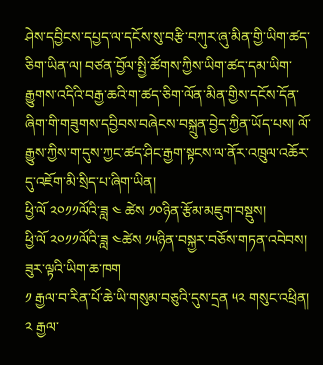ཤེས་དབྱིངས་དཔྱད་ལ་དངོས་སུ་བརྩི་བཀུར་ཞུ་མིན་གྱི་ཡིག་ཚད་ཅིག་ཡིན་ལ། བཙན་བྱོལ་སྤྱི་ཚོགས་ཀྱིས་ཡིག་ཚད་དམ་ཡིག་རྒྱུགས་འདིའི་བརྒྱ་ཆའི་ག་ཚད་ཅིག་ལོན་མིན་གྱིས་དངོས་དོན་ཞིག་གི་གཟུགས་དབྱིབས་བཞེངས་བསྐྲུན་བྱེད་ཀྱིན་ཡོད་པས། ལོ་རྒྱུས་ཀྱིས་ག་དུས་ཀྱང་ཚད་ཤིང་རྒྱག་སྟངས་ལ་ནོར་འཁྲུལ་འཆོར་དུ་འཇོག་མི་སྲིད་པ་ཞིག་ཡིན།
ཕྱི་ལོ ༢༠༡༡ལོའི་ཟླ ༤ ཚེས ༡༠ཉིན་རྩོམ་མཇུག་བསྡུས།
ཕྱི་ལོ ༢༠༡༡ལོའི་ཟླ ༤ཚེས ༡༥ཉིན་བསྐྱར་བཅོས་གཏན་འབེབས།
ཟུར་ལྟའི་ཡིག་ཆ་ཁག
༡ རྒྱལ་བ་རིན་པོ་ཆེ་ཡི་གསུམ་བཅུའི་དུས་དྲན ༥༢ གསུང་འཕྲིན།
༢ རྒྱལ་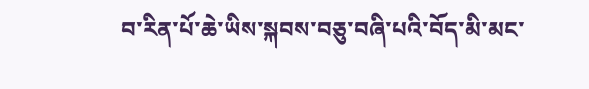བ་རིན་པོ་ཆེ་ཡིས་སྐབས་བཅུ་བཞི་པའི་བོད་མི་མང་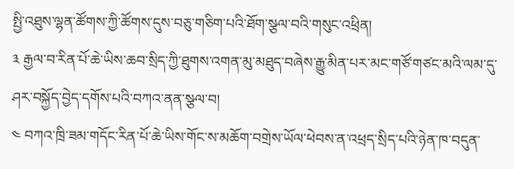སྤྱི་འཐུས་ལྷན་ཚོགས་ཀྱི་ཚོགས་དུས་བཅུ་གཅིག་པའི་ཐོག་སྩལ་བའི་གསུང་འཕྲིན།
༣ རྒྱལ་བ་རིན་པོ་ཆེ་ཡིས་ཆབ་སྲིད་ཀྱི་ཐུགས་འགན་མུ་མཐུད་བཞེས་རྒྱུ་མིན་པར་མང་གཙོ་གཙང་མའི་ལམ་དུ་ཤར་བསྐྱོད་བྱེད་དགོས་པའི་བཀའ་ནན་སྩལ་བ།
༤ བཀའ་ཁྲི་ཟམ་གདོང་རིན་པོ་ཆེ་ཡིས་གོང་ས་མཆོག་བགྲེས་ཡོལ་ཕེབས་ན་འཕྲད་སྲིད་པའི་ཉེན་ཁ་བདུན་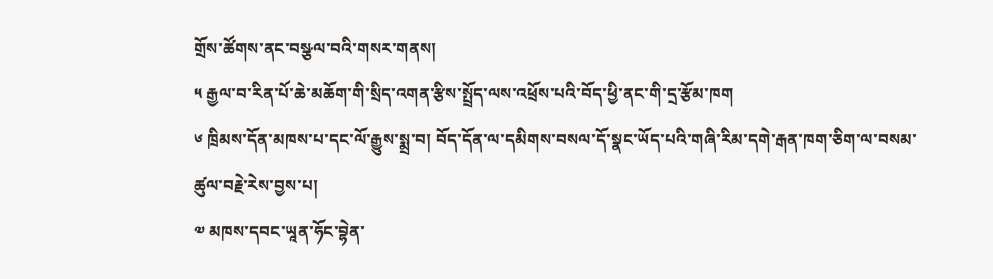གྲོས་ཚོགས་ནང་བསྩལ་བའི་གསར་གནས།
༥ རྒྱལ་བ་རིན་པོ་ཆེ་མཆོག་གི་སྲིད་འགན་རྩིས་སྤྲོད་ལས་འཕྲོས་པའི་བོད་ཕྱི་ནང་གི་དྲ་རྩོམ་ཁག
༦ ཁྲིམས་དོན་མཁས་པ་དང་ལོ་རྒྱུས་སྨྲ་བ། བོད་དོན་ལ་དམིགས་བསལ་དོ་སྣང་ཡོད་པའི་གཞི་རིམ་དགེ་རྒན་ཁག་ཅིག་ལ་བསམ་ཚུལ་བརྗེ་རེས་བྱས་པ།
༧ མཁས་དབང་ཡཱན་ཧོང་བྷེན་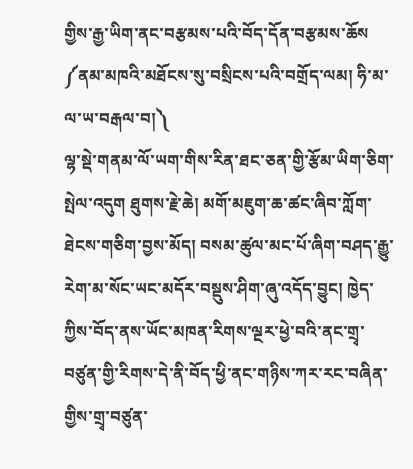གྱིས་རྒྱ་ཡིག་ནང་བརྩམས་པའི་བོད་དོན་བརྩམས་ཆོས ༼ནམ་མཁའི་མཐོངས་སུ་བསྲིངས་པའི་བགྲོད་ལམ། ཧི་མ་ལ་ཡ་བརྒལ་བ།༽
ལྷ་སྡེ་གནམ་ལོ་ཡག་གིས་རིན་ཐང་ཅན་གྱི་རྩོམ་ཡིག་ཅིག་སྤེལ་འདུག ཐུགས་རྗེ་ཆེ། མགོ་མཇུག་ཆ་ཚང་ཞིབ་ཀློག་ཐེངས་གཅིག་བྱས་མོད། བསམ་ཚུལ་མང་པོ་ཞིག་བཤད་རྒྱུ་རེག་མ་སོང་ཡང་མདོར་བསྡུས་ཤིག་ཞུ་འདོད་བྱུང། ཁྱེད་ཀྱིས་བོད་ནས་ཡོང་མཁན་རིགས་ལྔར་ཕྱེ་བའི་ནང་གྲྭ་བཙུན་གྱི་རིགས་དེ་ནི་བོད་ཕྱི་ནང་གཉིས་ཀར་རང་བཞིན་གྱིས་གྲྭ་བཙུན་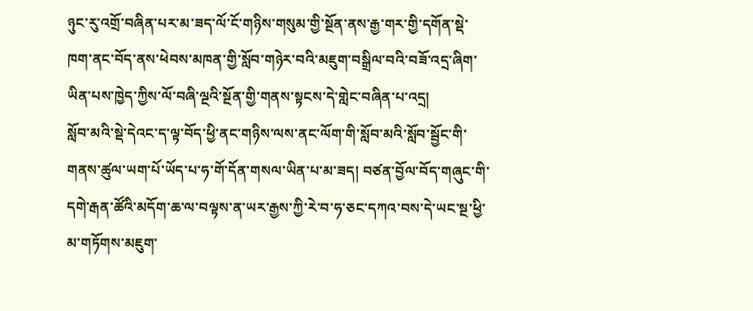ཉུང་རུ་འགྲོ་བཞིན་པར་མ་ཟད་ལོ་ངོ་གཉིས་གསུམ་གྱི་སྔོན་ནས་རྒྱ་གར་གྱི་དགོན་སྡེ་ཁག་ནང་བོད་ནས་ཕེབས་མཁན་གྱི་སློབ་གཉེར་བའི་མཇུག་བསྒྲིལ་བའི་བཟོ་འདྲ་ཞིག་ཡིན་པས་ཁྱེད་ཀྱིས་ལོ་བཞི་ལྔའི་སྔོན་གྱི་གནས་སྟངས་དེ་གླེང་བཞིན་པ་འདྲ།
སློབ་མའི་སྡེ་དེའང་ད་ལྟ་བོད་ཕྱི་ནང་གཉིས་ལས་ནང་ལོག་གི་སློབ་མའི་སློབ་སྦྱོང་གི་གནས་ཚུལ་ཡག་པོ་ཡོད་པ་ཧ་གོ་དོན་གསལ་ཡིན་པ་མ་ཟད། བཙན་བྱོལ་བོད་གཞུང་གི་དགེ་རྒན་ཚོའི་མདོག་ཆ་ལ་བལྟས་ན་ཡར་རྒྱས་ཀྱི་རེ་བ་ཧ་ཅང་དཀའ་བས་དེ་ཡང་སྔ་ཕྱི་མ་གཏོགས་མཇུག་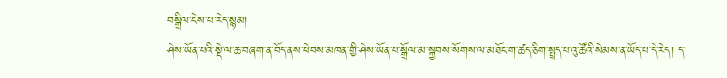བསྒྲིལ་ངེས་པ་རེད་སྙམ།
ཤེས་ཡོན་པའི་སྡེ་ལ་ཆ་བཞག་ན་བོད་ནས་ཕེབས་མཁན་གྱི་ཤེས་ཡོན་པ་སྒྲོལ་མ་སྐྱབས་སོགས་ལ་མཐོང་ག་ཚད་ཅིག་སྤྲད་པ་འུ་ཚོའི་སེམས་ན་ཡོད་པ་དེ་རེད། ད་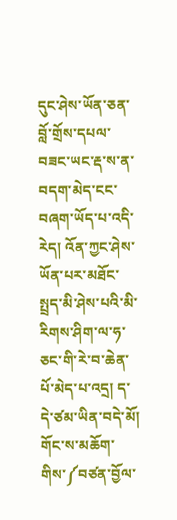དུང་ཤེས་ཡོན་ཅན་བློ་གྲོས་དཔལ་བཟང་ཡང་རྡ་ས་ན་བདག་མེད་ངང་བཞག་ཡོད་པ་འདི་རེད། འོན་ཀྱང་ཤེས་ཡོན་པར་མཐོང་སྤྲད་མི་ཤེས་པའི་མི་རིགས་ཤིག་ལ་ཧ་ཅང་གི་རེ་བ་ཆེན་པོ་མེད་པ་འདྲ། ད་དེ་ཙམ་ཡིན་བདེ་མོ།
གོང་ས་མཆོག་གིས་༼བཙན་བྱོལ་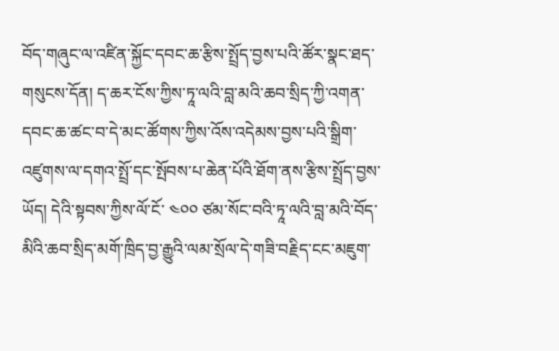བོད་གཞུང་ལ་འཛིན་སྐྱོང་དབང་ཆ་རྩིས་སྤྲོད་བྱས་པའི་ཚོར་སྣང་ཐད་གསུངས་དོན། ད་ཆར་ངོས་ཀྱིས་ཏཱ་ལའི་བླ་མའི་ཆབ་སྲིད་ཀྱི་འགན་དབང་ཆ་ཚང་བ་དེ་མང་ཚོགས་ཀྱིས་འོས་འདེམས་བྱས་པའི་སྒྲིག་འཛུགས་ལ་དགའ་སྤྲོ་དང་སྤོབས་པ་ཆེན་པོའི་ཐོག་ནས་རྩིས་སྤྲོད་བྱས་ཡོད། དེའི་སྟབས་ཀྱིས་ལོ་ངོ་ ༤༠༠ ཙམ་སོང་བའི་ཏཱ་ལའི་བླ་མའི་བོད་མིའི་ཆབ་སྲིད་མགོ་ཁྲིད་བྱ་རྒྱུའི་ལམ་སྲོལ་དེ་གཟི་བརྗིད་ངང་མཇུག་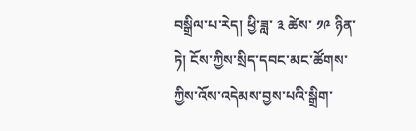བསྒྲིལ་པ་རེད། ཕྱི་ཟླ་ ༣ ཚེས་ ༡༩ ཉིན་ཏེ། ངོས་ཀྱིས་སྲིད་དབང་མང་ཚོགས་ཀྱིས་འོས་འདེམས་བྱས་པའི་སྒྲིག་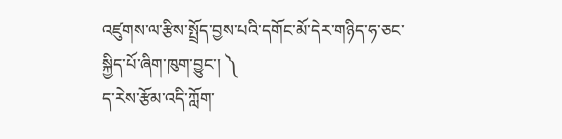འཛུགས་ལ་རྩིས་སྤྲོད་བྱས་པའི་དགོང་མོ་དེར་གཉིད་ཧ་ཅང་སྐྱིད་པོ་ཞིག་ཁུག་བྱུང་། ༽
ད་རེས་རྩོམ་འདི་ཀློག་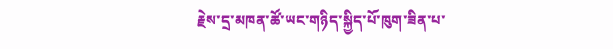རྗེས་དྲ་མཁན་ཚོ་ཡང་གཉིད་སྐྱིད་པོ་ཁུག་ཟིན་པ་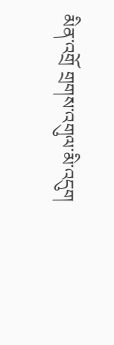མིན་འགྲོ གྲགས་འགུལ་མི་འདུག